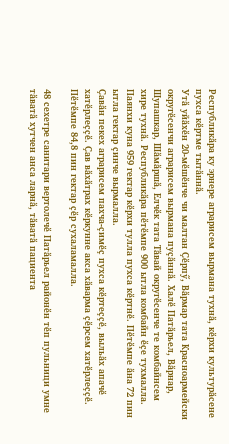Республикӑра ку эрнере аграрисем вырмана тухнӑ, кӗрхи культурӑсене пухса кӗртме тытӑннӑ.
Утӑ уйӑхӗн 20-мӗшӗнче чи малтан Ҫӗрпӳ, Вӑрмар тата Красноармейски округӗсенчи аграрисем вырмана пуҫӑннӑ. Халӗ Патӑрьел, Вӑрнар, Шупашкар, Шӑмӑршӑ, Елчӗк тата Тӑвай округӗсенче те комбайнсем хире тухнӑ. Республикӑра пӗтӗмпе 900 ытла комбайн ӗҫе тухмалла.
Паянхи куна 959 гектар кӗрхи тулла пухса кӗртнӗ. Пӗтӗмпе ӑна 72 пин ытла гектар ҫинче вырмалла.
Ҫавӑн пекех аграрисем пахча-ҫимӗҫ пухса кӗртеҫҫӗ, выльӑх апачӗ хатӗрлеҫҫӗ. Ҫав вӑхӑтрах кӗркунне акса хӑварма ҫӗрсем хатӗрлеҫҫӗ. Пӗтӗмпе 84,8 пин гектар ҫӗр сухаламалла.

48 сехетре санитари вертолечӗ Патӑрьел районӗн тӗп пульници умне тӑватӑ хутчен анса ларнӑ, тӑватӑ пациента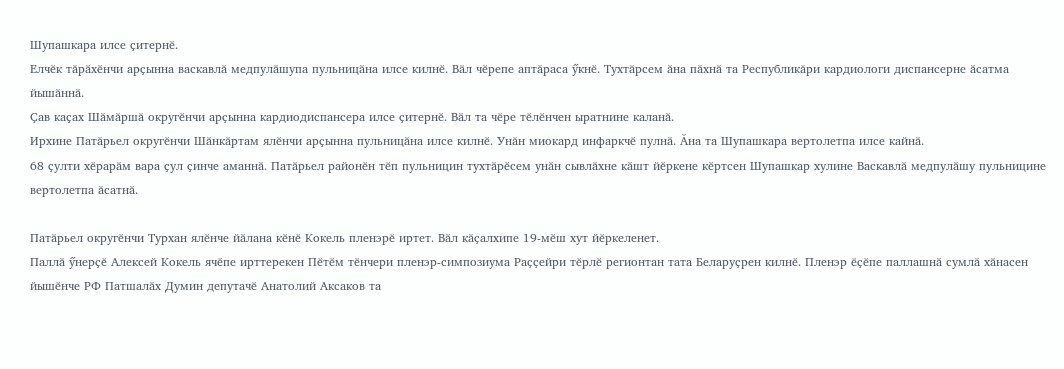Шупашкара илсе ҫитернӗ.
Елчӗк тӑрӑхӗнчи арҫынна васкавлӑ медпулӑшупа пульницӑна илсе килнӗ. Вӑл чӗрепе аптӑраса ӳкнӗ. Тухтӑрсем ӑна пӑхнӑ та Республикӑри кардиологи диспансерне ӑсатма йышӑннӑ.
Ҫав каҫах Шӑмӑршӑ округӗнчи арҫынна кардиодиспансера илсе ҫитернӗ. Вӑл та чӗре тӗлӗнчен ыратнине каланӑ.
Ирхине Патӑрьел округӗнчи Шӑнкӑртам ялӗнчи арҫынна пульницӑна илсе килнӗ. Унӑн миокард инфаркчӗ пулнӑ. Ӑна та Шупашкара вертолетпа илсе кайнӑ.
68 ҫулти хӗрарӑм вара ҫул ҫинче аманнӑ. Патӑрьел районӗн тӗп пульницин тухтӑрӗсем унӑн сывлӑхне кӑшт йӗркене кӗртсен Шупашкар хулине Васкавлӑ медпулӑшу пульницине вертолетпа ӑсатнӑ.

Патӑрьел округӗнчи Турхан ялӗнче йӑлана кӗнӗ Кокель пленэрӗ иртет. Вӑл кӑҫалхипе 19-мӗш хут йӗркеленет.
Паллӑ ӳнерҫӗ Алексей Кокель ячӗпе ирттерекен Пӗтӗм тӗнчери пленэр-симпозиума Раҫҫейри тӗрлӗ регионтан тата Беларуҫрен килнӗ. Пленэр ӗҫӗпе паллашнӑ сумлӑ хӑнасен йышӗнче РФ Патшалӑх Думин депутачӗ Анатолий Аксаков та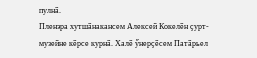пулнӑ.
Пленэра хутшӑнакансем Алексей Кокелӗн ҫурт-музейне кӗрсе курнӑ. Халӗ ӳнерҫӗсем Патӑрьел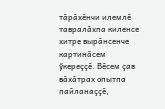тӑрӑхӗнчи илемлӗ тавралӑхпа киленсе хитре вырӑнсенче картинӑсем ӳкереҫҫӗ. Вӗсем ҫав вӑхӑтрах опытпа пайланаҫҫӗ,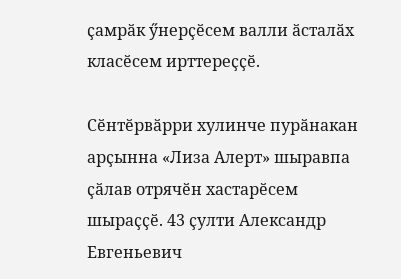ҫамрӑк ӳнерҫӗсем валли ӑсталӑх класӗсем ирттереҫҫӗ.

Сӗнтӗрвӑрри хулинче пурӑнакан арҫынна «Лиза Алерт» шыравпа ҫӑлав отрячӗн хастарӗсем шыраҫҫӗ. 43 ҫулти Александр Евгеньевич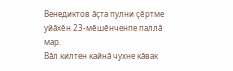Венедиктов ӑҫта пулни ҫӗртме уйӑхӗн 23-мӗшӗнченпе паллӑ мар.
Вӑл килтен кайнӑ чухне кӑвак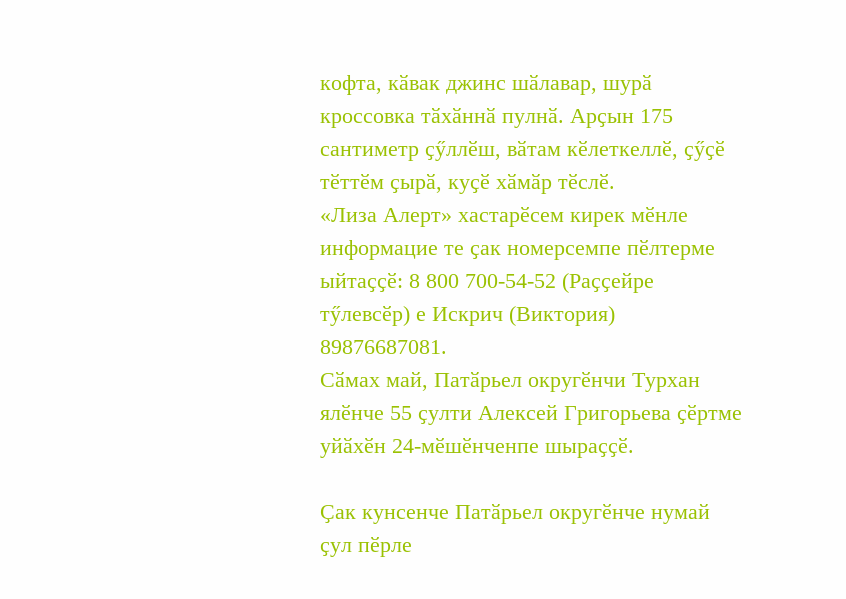кофта, кӑвак джинс шӑлавар, шурӑ кроссовка тӑхӑннӑ пулнӑ. Арҫын 175 сантиметр ҫӳллӗш, вӑтам кӗлеткеллӗ, ҫӳҫӗ тӗттӗм ҫырӑ, куҫӗ хӑмӑр тӗслӗ.
«Лиза Алерт» хастарӗсем кирек мӗнле информацие те ҫак номерсемпе пӗлтерме ыйтаҫҫӗ: 8 800 700-54-52 (Раҫҫейре тӳлевсӗр) е Искрич (Виктория) 89876687081.
Сӑмах май, Патӑрьел округӗнчи Турхан ялӗнче 55 ҫулти Алексей Григорьева ҫӗртме уйӑхӗн 24-мӗшӗнченпе шыраҫҫӗ.

Ҫак кунсенче Патӑрьел округӗнче нумай ҫул пӗрле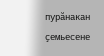пурӑнакан ҫемьесене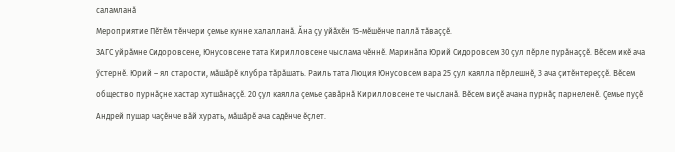саламланӑ
Мероприятие Пӗтӗм тӗнчери ҫемье кунне халалланӑ. Ӑна ҫу уйӑхӗн 15-мӗшӗнче паллӑ тӑваҫҫӗ.
ЗАГС уйрӑмне Сидоровсене, Юнусовсене тата Кирилловсене чыслама чӗннӗ. Маринӑпа Юрий Сидоровсем 30 ҫул пӗрле пурӑнаҫҫӗ. Вӗсем икӗ ача ӳстернӗ. Юрий – ял старости, мӑшӑрӗ клубра тӑрӑшать. Раиль тата Люция Юнусовсем вара 25 ҫул каялла пӗрлешнӗ, 3 ача ҫитӗнтереҫҫӗ. Вӗсем общество пурнӑҫне хастар хутшӑнаҫҫӗ. 20 ҫул каялла ҫемье ҫавӑрнӑ Кирилловсене те чысланӑ. Вӗсем виҫӗ ачана пурнӑҫ парнеленӗ. Ҫемье пуҫӗ Андрей пушар чаҫӗнче вӑй хурать, мӑшӑрӗ ача садӗнче ӗҫлет.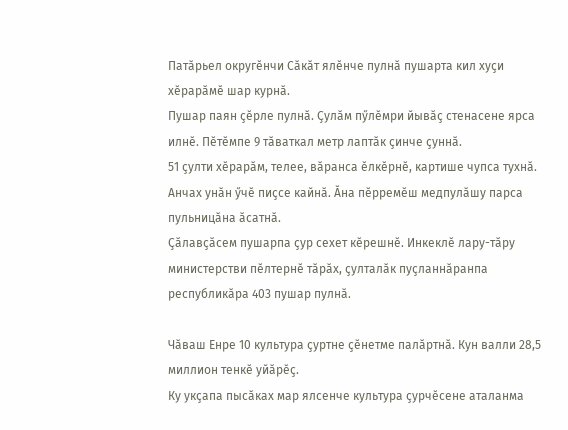Патӑрьел округӗнчи Сӑкӑт ялӗнче пулнӑ пушарта кил хуҫи хӗрарӑмӗ шар курнӑ.
Пушар паян ҫӗрле пулнӑ. Ҫулӑм пӳлӗмри йывӑҫ стенасене ярса илнӗ. Пӗтӗмпе 9 тӑваткал метр лаптӑк ҫинче ҫуннӑ.
51 ҫулти хӗрарӑм, телее, вӑранса ӗлкӗрнӗ, картише чупса тухнӑ. Анчах унӑн ӳчӗ пиҫсе кайнӑ. Ӑна пӗрремӗш медпулӑшу парса пульницӑна ӑсатнӑ.
Ҫӑлавҫӑсем пушарпа ҫур сехет кӗрешнӗ. Инкеклӗ лару-тӑру министерстви пӗлтернӗ тӑрӑх, ҫулталӑк пуҫланнӑранпа республикӑра 403 пушар пулнӑ.

Чӑваш Енре 10 культура ҫуртне ҫӗнетме палӑртнӑ. Кун валли 28,5 миллион тенкӗ уйӑрӗҫ.
Ку укҫапа пысӑках мар ялсенче культура ҫурчӗсене аталанма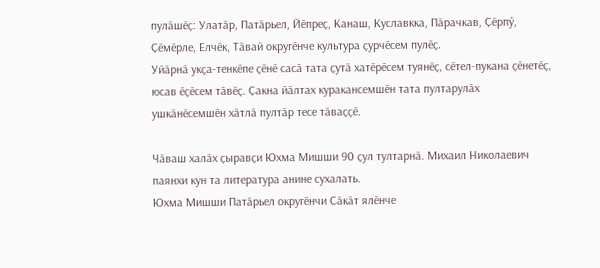пулӑшӗҫ: Улатӑр, Патӑрьел, Йӗпреҫ, Канаш, Куславкка, Пӑрачкав, Ҫӗрпӳ, Ҫӗмӗрле, Елчӗк, Тӑвай округӗнче культура ҫурчӗсем пулӗҫ.
Уйӑрнӑ укҫа-тенкӗпе ҫӗнӗ сасӑ тата ҫутӑ хатӗрӗсем туянӗҫ, сӗтел-пукана ҫӗнетӗҫ, юсав ӗҫӗсем тӑвӗҫ. Ҫакна йӑлтах куракансемшӗн тата пултарулӑх ушкӑнӗсемшӗн хӑтлӑ пултӑр тесе тӑваҫҫӗ.

Чӑваш халӑх ҫыравҫи Юхма Мишши 90 ҫул тултарнӑ. Михаил Николаевич паянхи кун та литература анине сухалать.
Юхма Мишши Патӑрьел округӗнчи Сӑкӑт ялӗнче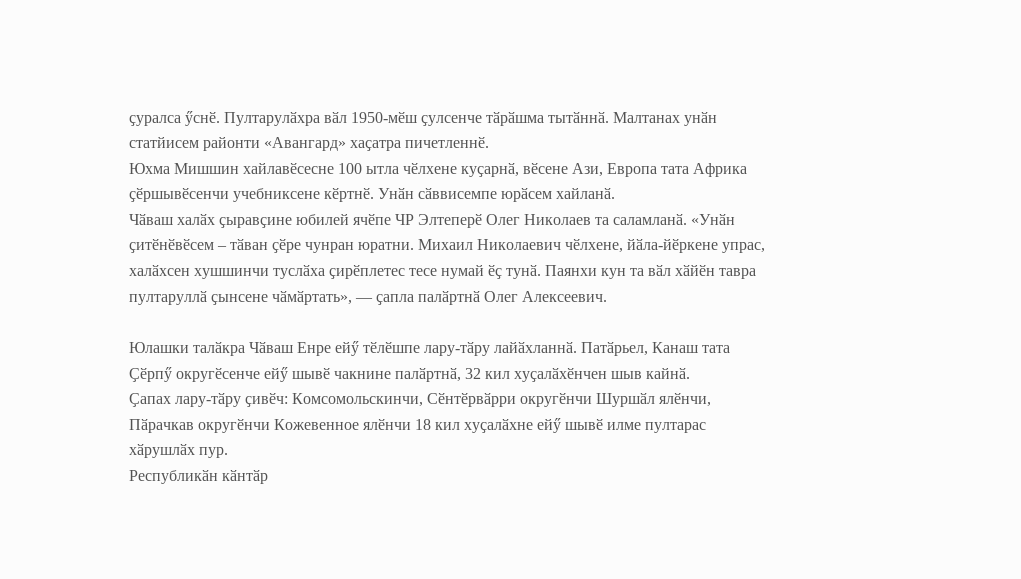ҫуралса ӳснӗ. Пултарулӑхра вӑл 1950-мӗш ҫулсенче тӑрӑшма тытӑннӑ. Малтанах унӑн статйисем районти «Авангард» хаҫатра пичетленнӗ.
Юхма Мишшин хайлавӗсесне 100 ытла чӗлхене куҫарнӑ, вӗсене Ази, Европа тата Африка ҫӗршывӗсенчи учебниксене кӗртнӗ. Унӑн сӑввисемпе юрӑсем хайланӑ.
Чӑваш халӑх ҫыравҫине юбилей ячӗпе ЧР Элтеперӗ Олег Николаев та саламланӑ. «Унӑн ҫитӗнӗвӗсем – тӑван ҫӗре чунран юратни. Михаил Николаевич чӗлхене, йӑла-йӗркене упрас, халӑхсен хушшинчи туслӑха ҫирӗплетес тесе нумай ӗҫ тунӑ. Паянхи кун та вӑл хӑйӗн тавра пултаруллӑ ҫынсене чӑмӑртать», — ҫапла палӑртнӑ Олег Алексеевич.

Юлашки талӑкра Чӑваш Енре ейӳ тӗлӗшпе лару-тӑру лайӑхланнӑ. Патӑрьел, Канаш тата Ҫӗрпӳ округӗсенче ейӳ шывӗ чакнине палӑртнӑ, 32 кил хуҫалӑхӗнчен шыв кайнӑ.
Ҫапах лару-тӑру ҫивӗч: Комсомольскинчи, Сӗнтӗрвӑрри округӗнчи Шуршӑл ялӗнчи, Пӑрачкав округӗнчи Кожевенное ялӗнчи 18 кил хуҫалӑхне ейӳ шывӗ илме пултарас хӑрушлӑх пур.
Республикӑн кӑнтӑр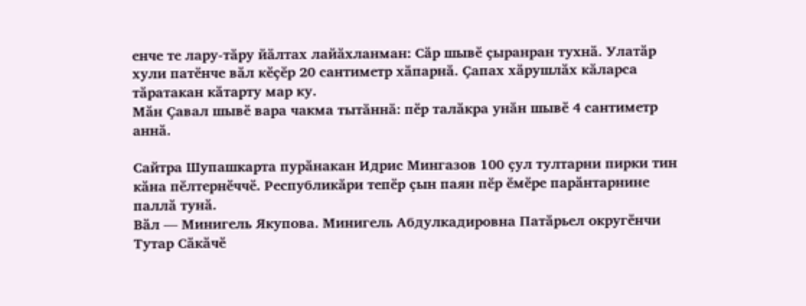енче те лару-тӑру йӑлтах лайӑхланман: Сӑр шывӗ ҫыранран тухнӑ. Улатӑр хули патӗнче вӑл кӗҫӗр 20 сантиметр хӑпарнӑ. Ҫапах хӑрушлӑх кӑларса тӑратакан кӑтарту мар ку.
Мӑн Ҫавал шывӗ вара чакма тытӑннӑ: пӗр талӑкра унӑн шывӗ 4 сантиметр аннӑ.

Сайтра Шупашкарта пурӑнакан Идрис Мингазов 100 ҫул тултарни пирки тин кӑна пӗлтернӗччӗ. Республикӑри тепӗр ҫын паян пӗр ӗмӗре парӑнтарнине паллӑ тунӑ.
Вӑл — Минигель Якупова. Минигель Абдулкадировна Патӑрьел округӗнчи Тутар Сӑкӑчӗ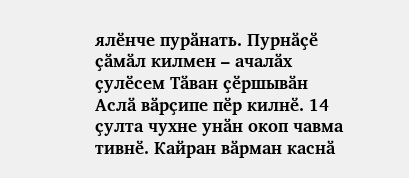ялӗнче пурӑнать. Пурнӑҫӗ ҫӑмӑл килмен – ачалӑх ҫулӗсем Тӑван ҫӗршывӑн Аслӑ вӑрҫипе пӗр килнӗ. 14 ҫулта чухне унӑн окоп чавма тивнӗ. Кайран вӑрман каснӑ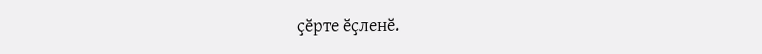ҫӗрте ӗҫленӗ.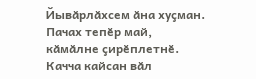Йывӑрлӑхсем ӑна хуҫман. Пачах тепӗр май, кӑмӑлне ҫирӗплетнӗ.
Качча кайсан вӑл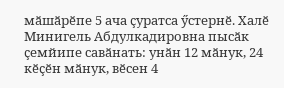мӑшӑрӗпе 5 ача ҫуратса ӳстернӗ. Халӗ Минигель Абдулкадировна пысӑк ҫемйипе савӑнать: унӑн 12 мӑнук, 24 кӗҫӗн мӑнук, вӗсен 4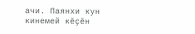ачи. Паянхи кун кинемей кӗҫӗн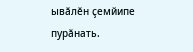ывӑлӗн ҫемйипе пурӑнать.